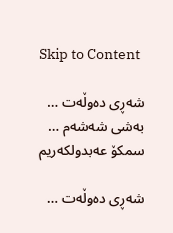Skip to Content

شه‌ڕی ده‌وڵه‌ت … به‌شی شه‌شه‌م … سمكۆ عه‌بدولكه‌ریم

شه‌ڕی ده‌وڵه‌ت …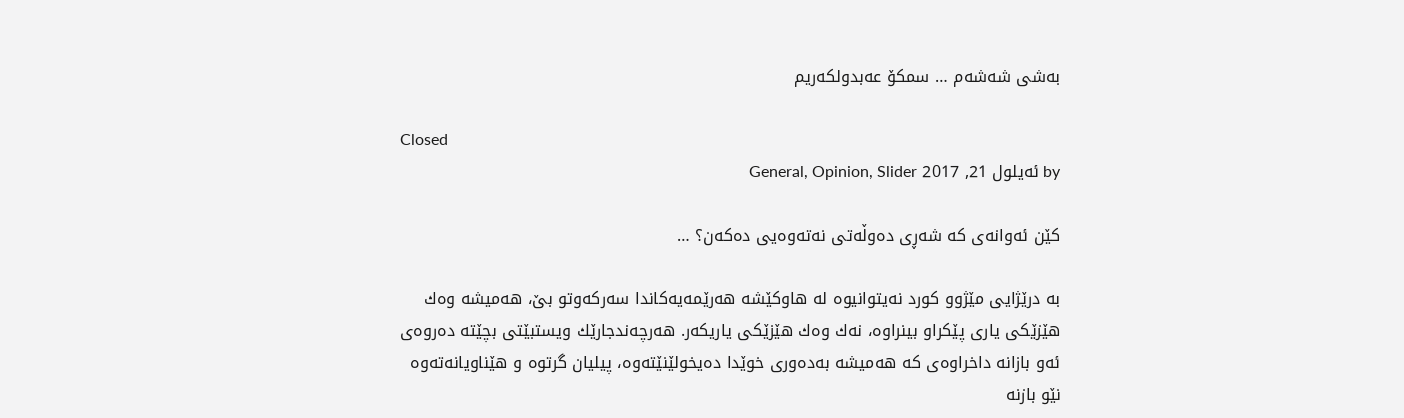به‌شی شه‌شه‌م … سمكۆ عه‌بدولكه‌ریم

Closed
by ئه‌یلول 21, 2017 General, Opinion, Slider

كێن ئه‌وانه‌ی كه‌ شه‌ڕی ده‌وڵه‌تی نه‌ته‌وه‌یی ده‌كه‌ن؟ …

به‌ درێژایی مێژوو كورد نه‌یتوانیوه‌ له‌ هاوكێشه‌ هه‌رێمه‌یه‌كاندا سه‌ركه‌وتو بێ‌، هه‌میشه‌ وه‌ك هێزێكی یاری پێكراو بینراوه‌، نه‌ك وه‌ك هێزێكی یاریكه‌ر. هه‌رچه‌ندجارێك ویستبێتی بچێته‌ ده‌روه‌ی ئه‌و بازانه‌ داخراوه‌ی كه‌ هه‌میشه‌ به‌ده‌وری خوێدا ده‌یخولێنێته‌وه‌، پیلیان گرتوه‌ و هێناویانه‌ته‌وه‌ نێو بازنه‌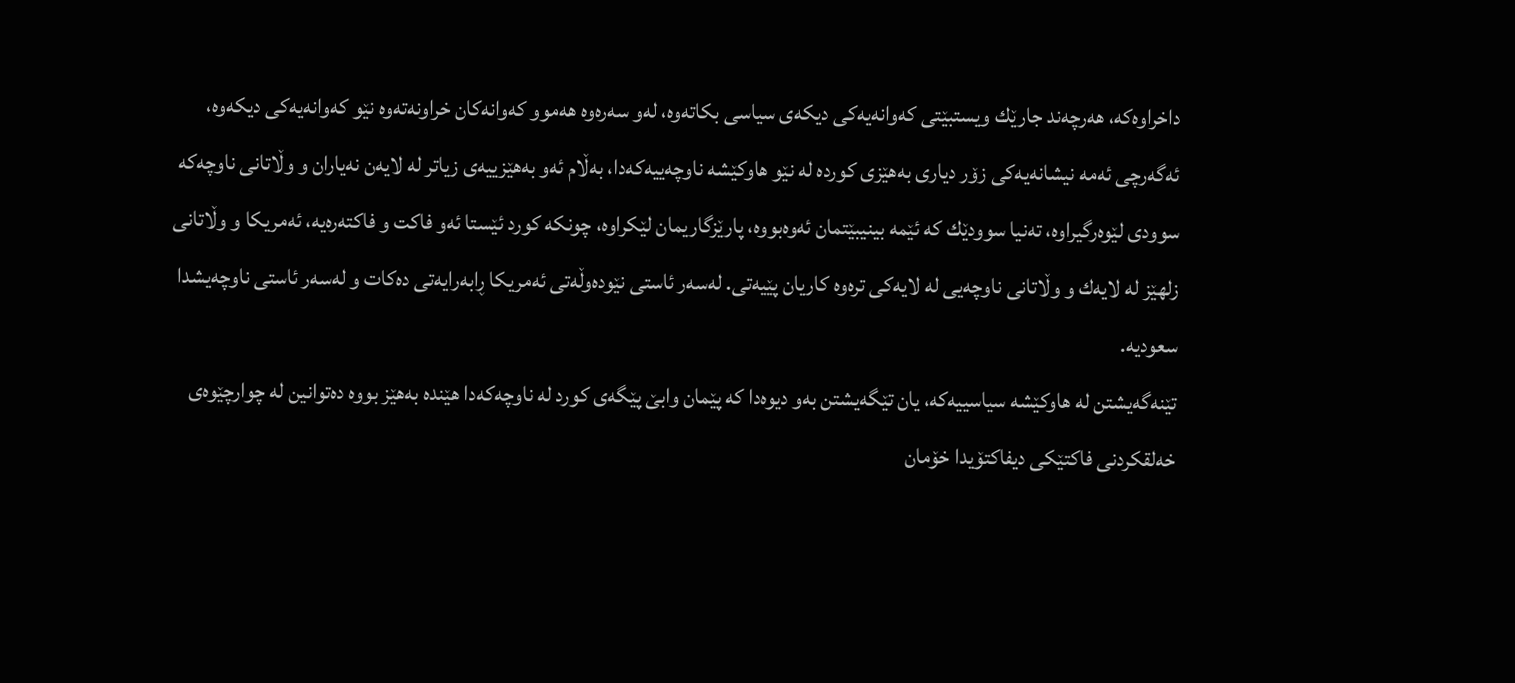داخراوه‌كه‌، هه‌رچه‌ند جارێك ویستبێتی كه‌وانه‌یه‌كی دیكه‌ی سیاسی بكاته‌وه‌، له‌و سه‌ره‌وه‌ هه‌موو كه‌وانه‌كان خراونه‌ته‌وه‌ نێو كه‌وانه‌یه‌كی دیكه‌وه‌، ئه‌گه‌رچی ئه‌مه‌ نیشانه‌یه‌كی زۆر دیاری به‌هێزی كورده‌ له‌ نێو هاوكێشه‌ ناوچه‌ییه‌كه‌دا، به‌ڵام ئه‌و به‌هێزییه‌ی زیاتر له‌ لایه‌ن نه‌یاران و وڵاتانی ناوچه‌كه‌ سوودی لێوه‌رگیراوه‌، ته‌نیا سوودێك كه‌ ئێمه‌ بینیبێتمان ئه‌وه‌بووه‌، پارێزگاریمان لێكراوه‌، چونكه‌ كورد ئێستا ئه‌و فاكت و فاكته‌ره‌یه‌، ئه‌مریكا و وڵاتانی زلهێز له‌ لایه‌ك و وڵاتانی ناوچه‌یی له‌ لایه‌كی تره‌وه‌ كاریان پێیه‌تی. له‌سه‌ر ئاستی نێوده‌وڵه‌تی ئه‌مریكا ڕابه‌رایه‌تی ده‌كات و له‌سه‌ر ئاستی ناوچه‌یشدا سعودیه‌.
تێنه‌گه‌یشتن له‌ هاوكێشه‌ سیاسییه‌كه‌، یان تێگه‌یشتن به‌و دیوه‌دا كه‌ پێمان وابێ‌ پێگه‌ی كورد له‌ ناوچه‌كه‌دا هێنده‌ به‌هێز بووه‌ ده‌توانین له‌ چوارچێوه‌ی خه‌لقكردنی فاكتێكی دیفاكتۆیدا خۆمان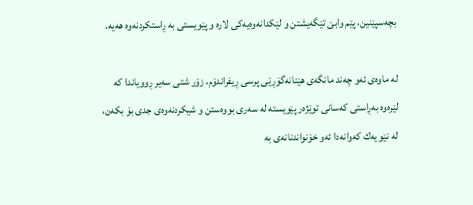بچه‌سپێنین، پێم وابێ‌ تێگه‌یشتن و لێكدانه‌وه‌یه‌كی لاره‌ و پێویستی به‌ ڕاستكردنه‌وه‌ هه‌یه‌.

له‌ ماوه‌ی ئه‌و چه‌ند مانگه‌ی هێنانه‌گۆڕێی پرسی ڕیفراندۆم، زۆر شتی سه‌یر ڕوویاندا كه‌ لێره‌وه‌ به‌ڕاستی كه‌سانی توێژه‌ر پێویسته‌ له‌ سه‌ری بووه‌ستن و شیكردنه‌وه‌ی جدی بۆ بكه‌ن، له‌ نێو یه‌ك كه‌وانه‌دا ئه‌و خۆنواندنانه‌ی به‌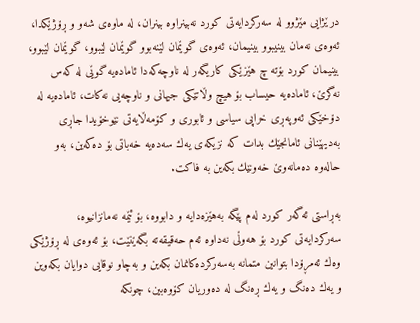درێژایی مێژوو له‌ سه‌ركردایه‌تی كورد نه‌بینراوه‌ بینران، له‌ ماوه‌ی شه‌و و ڕۆژێكدا، ئه‌وه‌ی نه‌مان بینیبوو بینیمان، ئه‌وه‌ی گوێمان لێنه‌بوو گوێمان لێبوو، گوێمان لێبوو، بینیمان كورد بۆته‌ چ هێزێكی كاریگه‌ر له‌ ناوچه‌كه‌دا ئاماده‌یه‌ گوێی له‌ كه‌س نه‌گرێ‌، ئاماده‌یه‌ حیساب بۆ هیچ وڵاتێكی جیهانی و ناوچه‌یی نه‌كات، ئاماده‌یه‌ له‌ دۆخێكی ئه‌وپه‌ڕی خراپی سیاسی و ئابوری و كۆمه‌ڵایه‌تی نێوخۆیدا جاڕی به‌دیهێنانی ئامانجێك بدات كه‌ نزیكه‌ی یه‌ك سه‌ده‌یه‌ خه‌باتی بۆ ده‌كه‌ین، به‌و حاله‌وه‌ ده‌مانه‌وێ‌ خه‌ونێك بكه‌ین به‌ فاكت.

به‌ڕاستی ئه‌گه‌ر كورد له‌م پێگه‌ به‌هێزه‌دایه‌ و دابووه‌، بۆ ئێمه‌ نه‌مانزانیوه‌، سه‌ركردایه‌تی كورد بۆ هه‌وڵی نه‌داوه‌ ئه‌م حه‌قیقه‌ته‌ بگه‌ێنێت، بۆ ئه‌وه‌ی له‌ ڕۆژێكی وه‌ك ئه‌مڕۆدا بتوانین متمانه‌ به‌سه‌ركرده‌كانمان بكه‌ین و به‌چاو نوقایی دوایان بكه‌وین و یه‌ك ده‌نگ و یه‌ك ڕه‌نگ له‌ ده‌وریان كۆوه‌بین، چونكه‌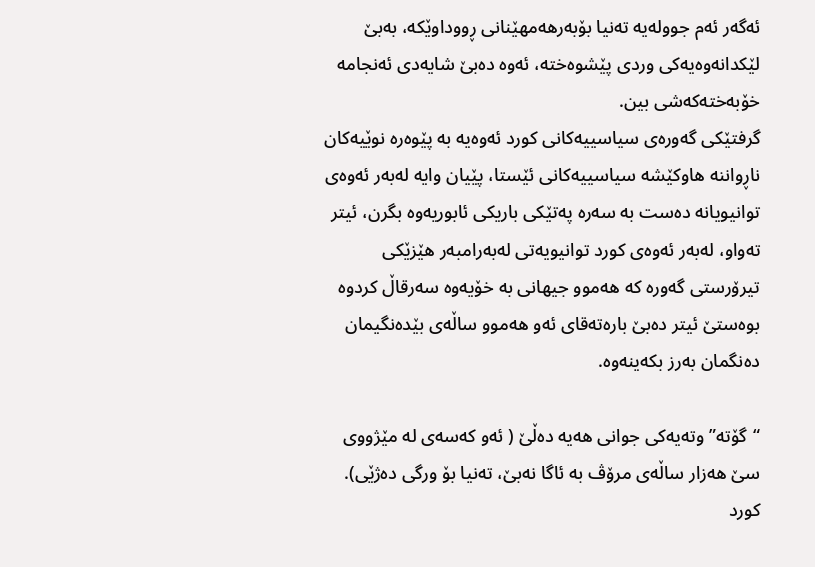ئه‌گه‌ر ئه‌م جووله‌یه‌ ته‌نیا بۆبه‌رهه‌مهێنانی ڕووداوێكه‌، به‌بێ‌ لێكدانه‌وه‌یه‌كی وردی پێشوه‌خته‌، ئه‌وه‌ ده‌بێ‌ شایه‌دی ئه‌نجامه‌ خۆبه‌خته‌كه‌شی بین.
گرفتێكی گه‌وره‌ی سیاسییه‌كانی كورد ئه‌وه‌یه‌ به‌ پێوه‌ره‌ نوێیه‌كان ناڕواننه‌ هاوكێشه‌ سیاسییه‌كانی ئێستا، پێیان وایه‌ له‌به‌ر ئه‌وه‌ی توانیویانه‌ ده‌ست به‌ سه‌ره‌ په‌تێكی باریكی ئابوریه‌وه‌ بگرن، ئیتر ته‌واو، له‌به‌ر ئه‌وه‌ی كورد توانیویه‌تی له‌به‌رامبه‌ر هێزێكی تیرۆرستی گه‌وره‌ كه‌ هه‌موو جیهانی به‌ خۆیه‌وه‌ سه‌رقاڵ كردوه‌ بوه‌ستێ‌ ئیتر ده‌بێ‌ باره‌ته‌قای ئه‌و هه‌موو ساڵه‌ی بێده‌نگیمان ده‌نگمان به‌رز بكه‌ینه‌وه‌.

“گۆته‌” وته‌یه‌كی جوانی هه‌یه‌ ده‌ڵێ‌ ( ئه‌و كه‌سه‌ی له‌ مێژووی سێ‌ هه‌زار ساڵه‌ی مرۆڤ به‌ ئاگا نه‌بێ‌، ته‌نیا بۆ ورگی ده‌ژێی). كورد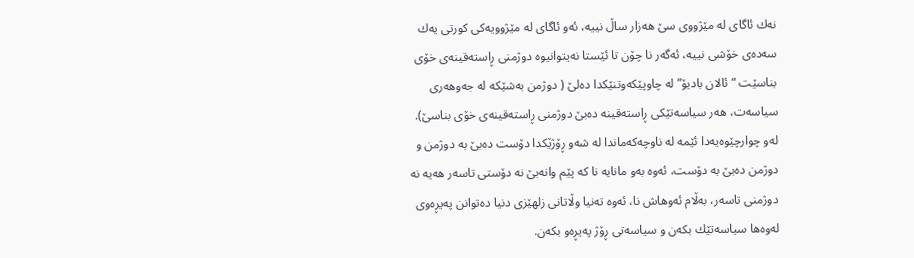نه‌ك ئاگای له‌ مێژووی سێ‌ هه‌زار ساڵ نییه‌، ئه‌و ئاگای له‌ مێژوویه‌كی كورتی یه‌ك سه‌ده‌ی خۆشی نییه‌، ئه‌گه‌ر نا چۆن تا ئێستا نه‌یتوانیوه‌ دوژمنی ڕاسته‌قینه‌ی خۆی بناسێت “ئالان بادیۆ” له‌ چاوپێكه‌وتنێكدا ده‌لێ‌ ( دوژمن به‌شێكه‌ له‌ جه‌وهه‌ری سیاسه‌ت، هه‌ر سیاسه‌تێكی ڕاسته‌قینه‌ ده‌بێ‌ دوژمنی ڕاسته‌قینه‌ی خۆی بناسێ‌).
له‌و چوارچێوه‌یه‌دا ئێمه‌ له‌ ناوچه‌كه‌ماندا له‌ شه‌و ڕۆژێكدا دۆست ده‌بێ‌ به‌ دوژمن و دوژمن ده‌بێ‌ به‌ دۆست، ئه‌وه‌ به‌و مانایه‌ نا كه‌ پێم وانه‌بێ‌ نه‌ دۆستی تاسه‌ر هه‌یه‌ نه‌ دوژمنی تاسه‌ر، به‌ڵام ئه‌وهاش نا، ئه‌وه‌ ته‌نیا وڵاتانی زلهێزی دنیا ده‌توانن په‌یڕه‌وی له‌وه‌ها سیاسه‌تێك بكه‌ن و سیاسه‌تی ڕۆژ په‌یڕه‌و بكه‌ن.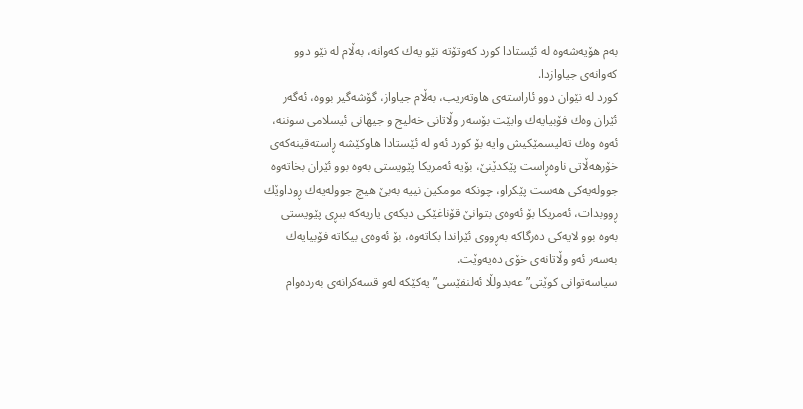به‌م هۆیه‌شه‌وه‌ له‌ ئێستادا كورد كه‌وتۆته‌ نێو یه‌ك كه‌وانه‌، به‌ڵام له‌ نێو دوو كه‌وانه‌ی جیاوازدا.
كورد له‌ نێوان دوو ئاراسته‌ی هاوته‌ریب، به‌ڵام جیاواز، گۆشه‌گیر بووه‌، ئه‌گه‌ر ئێران وه‌ك فۆبیایه‌ك وابێت بۆسه‌ر وڵاتانی خه‌لیج و جیهانی ئیسلامی سوننه‌، ئه‌وه‌ وه‌ك ته‌لیسمێكیش وایه‌ بۆ كورد ئه‌و له‌ ئێستادا هاوكێشه‌ ڕاسته‌قینه‌كه‌ی خۆرهه‌ڵاتی ناوه‌ڕاست پێكدێنێ‌، بۆیه‌ ئه‌مریكا پێویستی به‌وه‌ بوو ئێران بخاته‌وه‌ جووله‌یه‌كی هه‌ست پێكراو، چونكه‌ مومكین نییه‌ به‌بێ‌ هیچ جووله‌یه‌ك ڕوداوێك ڕووبدات، ئه‌مریكا بۆ ئه‌وه‌ی بتوانێ‌ قۆناغێكی دیكه‌ی یاریه‌كه‌ ببڕی پێویستی به‌وه‌ بوو لایه‌كی ده‌رگاكه‌ به‌ڕووی ئێراندا بكاته‌وه‌، بۆ ئه‌وه‌ی بیكاته‌ فۆبیایه‌ك به‌سه‌ر ئه‌و وڵاتانه‌ی خۆی ده‌یه‌وێت.
سیاسه‌توانی كوێتی”عه‌بدولڵا ئه‌لنفێسی”یه‌كێكه‌ له‌و قسه‌كرانه‌ی به‌رده‌وام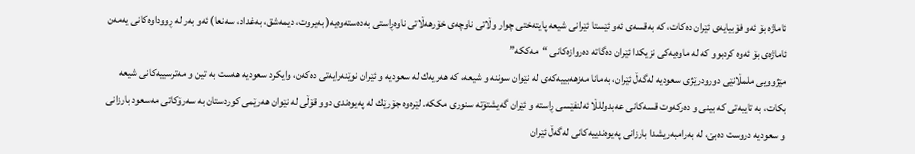ئاماژه‌ بۆ ئه‌و فۆبیایه‌ی ئێران ده‌كات، كه‌ به‌قسه‌ی ئه‌و ئێستا ئێرانی شیعه‌ پایته‌ختی چوار وڵاتی ناوچه‌ی خۆرهه‌ڵاتی ناوه‌ڕاستی به‌ده‌سته‌وه‌یه‌( به‌یروت، دیمه‌شق، به‌غداد، سه‌نعا) ئه‌و به‌ر له‌ ڕووداوه‌كانی یه‌مه‌ن ئاماژه‌ی بۆ ئه‌وه‌ كردبوو كه‌ له‌ ماوه‌یه‌كی نزیكدا ئێران ده‌گاته‌ ده‌روازه‌كانی “مه‌ككه‌”
مێژوویی ملمڵانێی دورودرێژی سعودیه‌ له‌گه‌ڵ ئێران، به‌مانا مه‌زهه‌بییه‌كه‌ی له‌ نێوان سوننه‌ و شیعه‌، كه‌ هه‌ریه‌ك له‌ سعودیه‌ و ئێران نوێنه‌رایه‌تی ده‌كه‌ن، وایكرد سعودیه‌ هه‌ست به‌ تین و مه‌ترسییه‌كانی شیعه‌ بكات، به‌ تایبه‌تی كه‌ بینی و ده‌ركه‌وت قسه‌كانی عه‌بدوللڵا ئه‌لنفێسی ڕاسته‌ و ئێران گه‌یشتۆته‌ سنوری مككه‌. لێره‌وه‌ جۆرێك له‌ په‌یوه‌ندی دوو قۆڵی له‌ نێوان هه‌رێمی كوردستان به‌ سه‌رۆكاتی مه‌سعود بارزانی و سعودیه‌ دروست ده‌بێ‌، له‌ به‌رامبه‌ریشدا بارزانی په‌یوه‌ندییه‌كانی له‌گه‌ڵ ئێران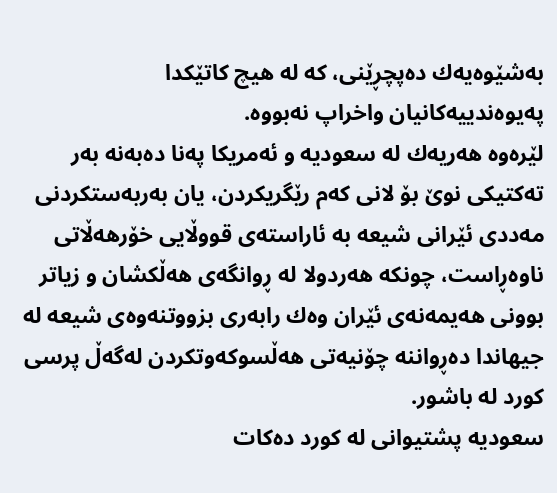به‌شێوه‌یه‌ك ده‌پچڕێنی، كه‌ له‌ هیچ كاتێكدا په‌یوه‌ندییه‌كانیان واخراپ نه‌بووه‌.
لێره‌وه‌ هه‌ریه‌ك له‌ سعودیه‌ و ئه‌مریكا په‌نا ده‌به‌نه‌ به‌ر ته‌كتیكی نوێ‌ بۆ لانی كه‌م رێگریكردن، یان به‌ربه‌ستكردنی مه‌ددی ئێرانی شیعه‌ به‌ ئاراسته‌ی قووڵایی خۆرهه‌ڵاتی ناوه‌ڕاست، چونكه‌ هه‌ردولا له‌ ڕوانگه‌ی هه‌ڵكشان و زیاتر بوونی هه‌یمه‌نه‌ی ئێران وه‌ك رابه‌ری بزووتنه‌وه‌ی شیعه‌ له‌ جیهاندا ده‌ڕواننه‌ چۆنیه‌تی هه‌ڵسوكه‌وتكردن له‌گه‌ڵ پرسی كورد له‌ باشور.
سعودیه‌ پشتیوانی له‌ كورد ده‌كات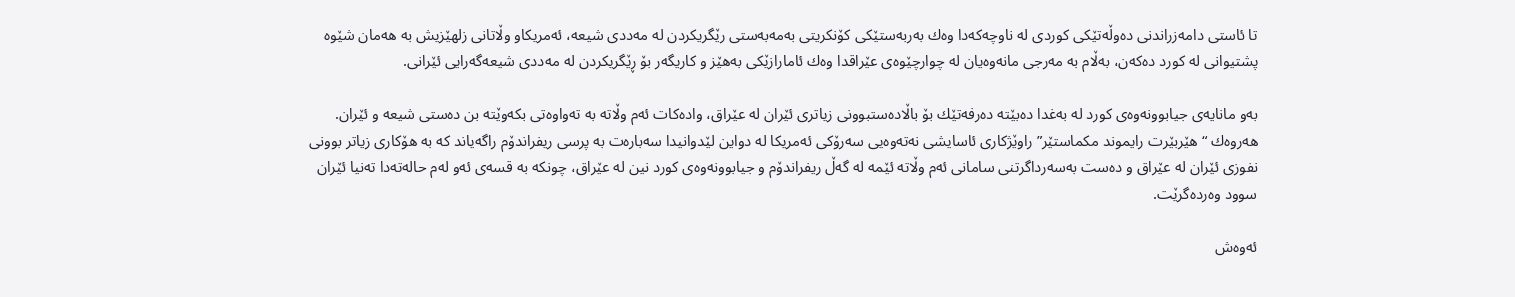تا ئاستی دامه‌زراندنی ده‌وڵه‌تێكی كوردی له‌ ناوچه‌كه‌دا وه‌ك به‌ربه‌ستێكی كۆنكریتی به‌مه‌به‌ستی رێگریكردن له‌ مه‌ددی شیعه‌، ئه‌مریكاو وڵاتانی زلهێزیش به‌ هه‌مان شێوه‌ پشتیوانی له‌ كورد ده‌كه‌ن، به‌ڵام به‌ مه‌رجی مانه‌وه‌یان له‌ چوارچێوه‌ی عێراقدا وه‌ك ئامارازێكی به‌هێز و كاریگه‌ر بۆ ڕێگریكردن له‌ مه‌ددی شیعه‌گه‌رایی ئێرانی.

به‌و مانایه‌ی جیابوونه‌وه‌ی كورد له‌ به‌غدا ده‌بێته‌ ده‌رفه‌تێك بۆ باڵاده‌ستبوونی زیاتری ئێران له‌ عێراق، واده‌كات ئه‌م وڵاته‌ به‌ ته‌واوه‌تی بكه‌وێته‌ بن ده‌ستی شیعه‌ و ئێران.
هه‌روه‌ك “هێربێرت رایموند مكماستێر” راوێژكاری ئاسایشی نه‌ته‌وه‌یی سه‌رۆكی ئه‌مریكا له‌ دواین لێدوانیدا سه‌باره‌ت به‌ پرسی ریفراندۆم راگه‌یاند كه‌ به‌ هۆكاری زیاتر بوونی نفوزی ئێران له‌ عێراق و ده‌ست به‌سه‌رداگرتنی سامانی ئه‌م وڵاته‌ ئێمه‌ له‌ گه‌ڵ ریفراندۆم و جیابوونه‌وه‌ی كورد نین له‌ عێراق، چونكه‌ به‌ قسه‌ی ئه‌و له‌م حاله‌ته‌دا ته‌نیا ئێران سوود وه‌رده‌گرێت.

ئه‌وه‌ش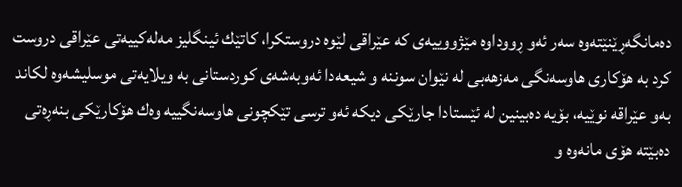ده‌مانگه‌ڕێنێته‌وه‌ سه‌ر ئه‌و ڕووداوه‌ مێژووییه‌ی كه‌ عێراقی لێوه‌ دروستكرا، كاتێك ئینگلیز مه‌له‌كییه‌تی عێراقی دروست كرد به‌ هۆكاری هاوسه‌نگی مه‌زهه‌بی له‌ نێوان سوننه‌ و شیعه‌دا ئه‌وبه‌شه‌ی كوردستانی به‌ ویلایه‌تی موسلیشه‌وه‌ لكاند به‌و عێراقه‌ نوێیه‌، بۆیه‌ ده‌بینین له‌ ئێستادا جارێكی دیكه‌ ئه‌و ترسی تێكچونی هاوسه‌نگییه‌ وه‌ك هۆكارێكی بنه‌ڕه‌تی ده‌بێته‌ هۆی مانه‌وه‌ و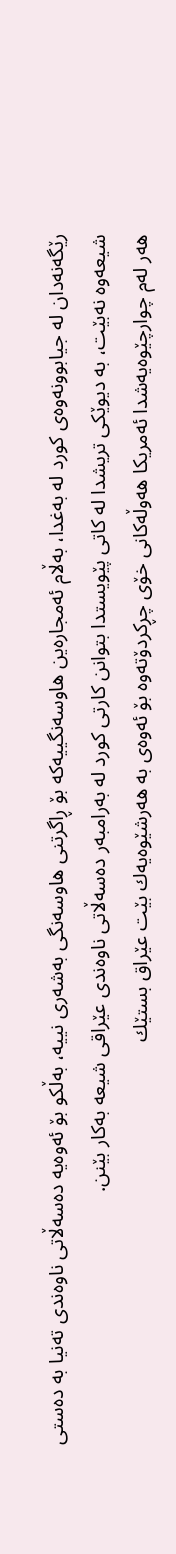رێگه‌نه‌دان له‌ جیابوونه‌وه‌ی كورد له‌ به‌غدا، به‌ڵام ئه‌مجاره‌ین هاوسه‌نگییه‌كه‌ بۆ ڕاگرتنی هاوسه‌نگی به‌شه‌ری نییه‌، به‌ڵكو بۆ ئه‌وه‌یه‌ ده‌سه‌ڵاتی ناوه‌ندی ته‌نیا به‌ ده‌ستی شیعه‌وه‌ نه‌بێت، به‌ دیوێكی تریشدا له‌ كاتی پێویستدا بتوانن كارتی كورد له‌ به‌رامبه‌ر ده‌سه‌ڵاتی ناوه‌ندی عێراقی شیعه‌ به‌كار بێنن.
هه‌ر له‌م چوارچێوه‌یه‌شدا ئه‌مریكا هه‌وڵه‌كانی خۆی چڕكردۆته‌وه‌ بۆ ئه‌وه‌ی به‌ هه‌رشێوه‌یه‌ك بێت عێراق بستێك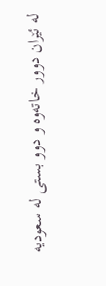له‌ ئێران دوور خاته‌وه‌ و دوو بستی له‌ سعودیه‌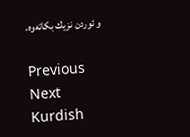و ئوردن نزیك بكاته‌وه‌.

Previous
Next
Kurdish